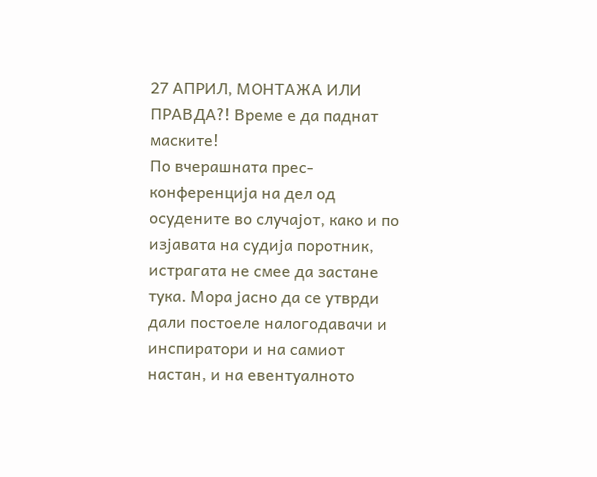27 АПРИЛ, МОНТАЖА ИЛИ ПРАВДА?! Време е да паднат маските!
По вчерашната прес-конференција на дел од осудените во случајот, како и по изјавата на судија поротник, истрагата не смее да застане тука. Мора јасно да се утврди дали постоеле налогодавачи и инспиратори и на самиот настан, и на евентуалното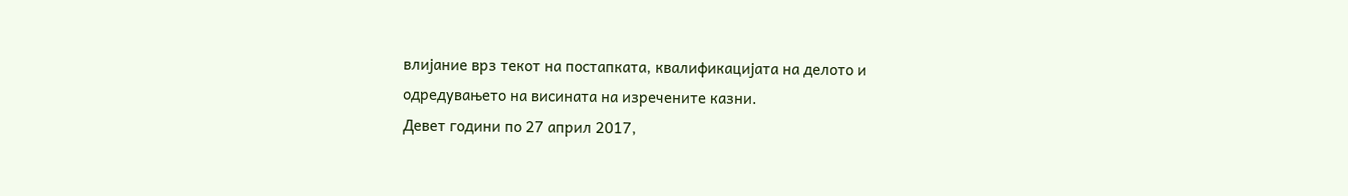влијание врз текот на постапката, квалификацијата на делото и одредувањето на висината на изречените казни.
Девет години по 27 април 2017,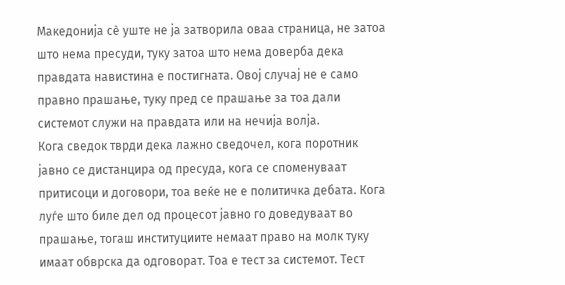Македонија сѐ уште не ја затворила оваа страница, не затоа што нема пресуди, туку затоа што нема доверба дека правдата навистина е постигната. Овој случај не е само правно прашање, туку пред се прашање за тоа дали системот служи на правдата или на нечија волја.
Кога сведок тврди дека лажно сведочел, кога поротник јавно се дистанцира од пресуда, кога се споменуваат притисоци и договори, тоа веќе не е политичка дебата. Кога луѓе што биле дел од процесот јавно го доведуваат во прашање, тогаш институциите немаат право на молк туку имаат обврска да одговорат. Тоа е тест за системот. Тест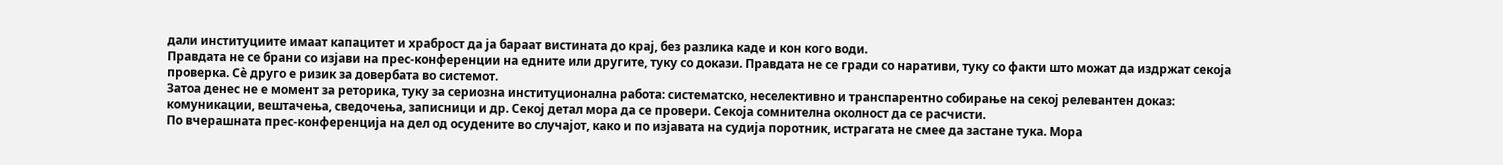дали институциите имаат капацитет и храброст да ја бараат вистината до крај, без разлика каде и кон кого води.
Правдата не се брани со изјави на прес-конференции на едните или другите, туку со докази. Правдата не се гради со наративи, туку со факти што можат да издржат секоја проверка. Сѐ друго е ризик за довербата во системот.
Затоа денес не е момент за реторика, туку за сериозна институционална работа: систематско, неселективно и транспарентно собирање на секој релевантен доказ: комуникации, вештачења, сведочења, записници и др. Секој детал мора да се провери. Секоја сомнителна околност да се расчисти.
По вчерашната прес-конференција на дел од осудените во случајот, како и по изјавата на судија поротник, истрагата не смее да застане тука. Мора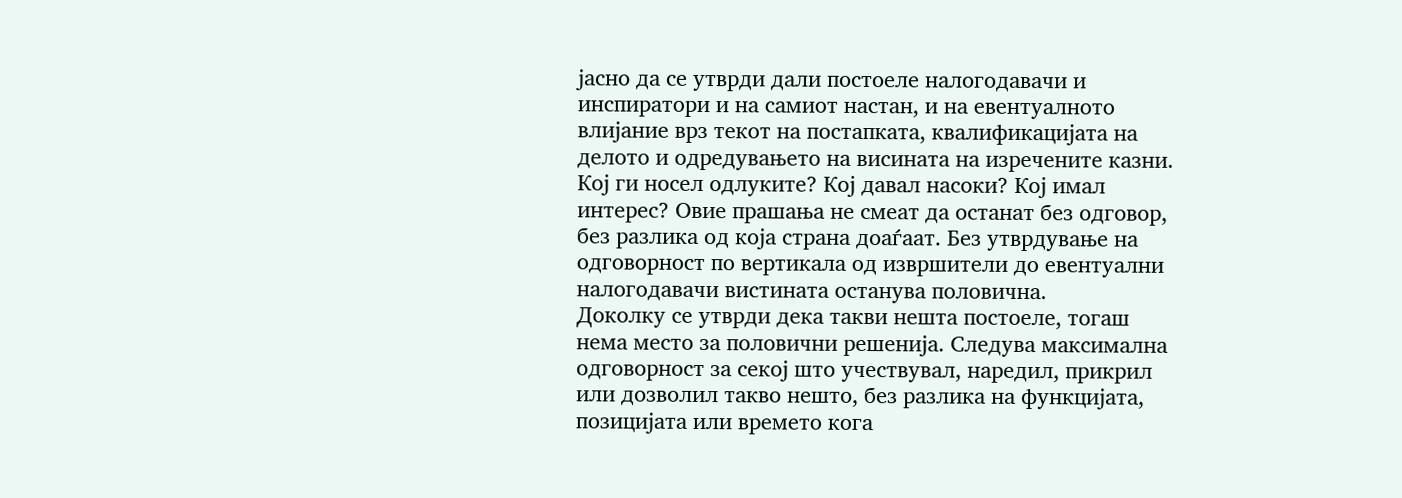јасно да се утврди дали постоеле налогодавачи и инспиратори и на самиот настан, и на евентуалното влијание врз текот на постапката, квалификацијата на делото и одредувањето на висината на изречените казни. Кој ги носел одлуките? Кој давал насоки? Кој имал интерес? Овие прашања не смеат да останат без одговор, без разлика од која страна доаѓаат. Без утврдување на одговорност по вертикала од извршители до евентуални налогодавачи вистината останува половична.
Доколку се утврди дека такви нешта постоеле, тогаш нема место за половични решенија. Следува максимална одговорност за секој што учествувал, наредил, прикрил или дозволил такво нешто, без разлика на функцијата, позицијата или времето кога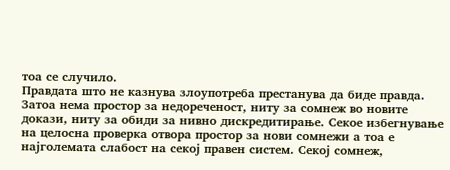тоа се случило.
Правдата што не казнува злоупотреба престанува да биде правда.
Затоа нема простор за недореченост, ниту за сомнеж во новите докази, ниту за обиди за нивно дискредитирање. Секое избегнување на целосна проверка отвора простор за нови сомнежи а тоа е најголемата слабост на секој правен систем. Секој сомнеж,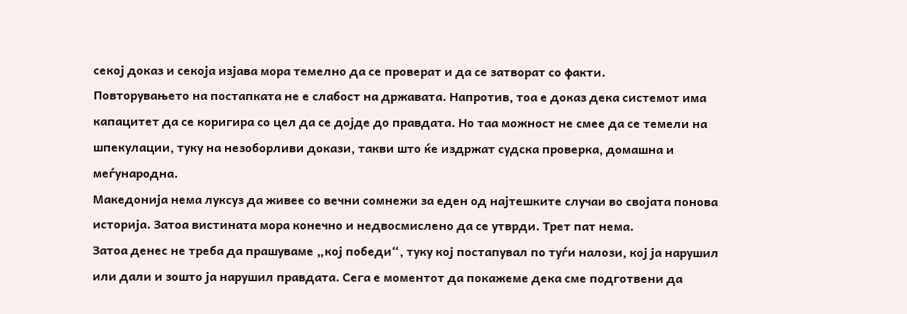секој доказ и секоја изјава мора темелно да се проверат и да се затворат со факти.
Повторувањето на постапката не е слабост на државата. Напротив, тоа е доказ дека системот има капацитет да се коригира со цел да се дојде до правдата. Но таа можност не смее да се темели на шпекулации, туку на незоборливи докази, такви што ќе издржат судска проверка, домашна и меѓународна.
Македонија нема луксуз да живее со вечни сомнежи за еден од најтешките случаи во својата понова историја. Затоа вистината мора конечно и недвосмислено да се утврди. Трет пат нема.
Затоа денес не треба да прашуваме „кој победи“, туку кој постапувал по туѓи налози, кој ја нарушил или дали и зошто ја нарушил правдата. Сега е моментот да покажеме дека сме подготвени да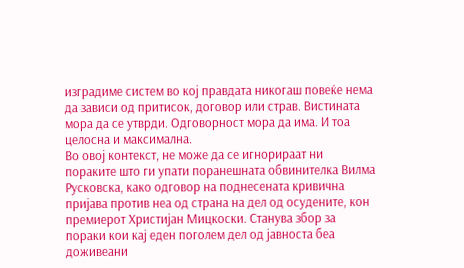изградиме систем во кој правдата никогаш повеќе нема да зависи од притисок, договор или страв. Вистината мора да се утврди. Одговорност мора да има. И тоа целосна и максимална.
Во овој контекст, не може да се игнорираат ни пораките што ги упати поранешната обвинителка Вилма Русковска, како одговор на поднесената кривична пријава против неа од страна на дел од осудените, кон премиерот Христијан Мицкоски. Станува збор за пораки кои кај еден поголем дел од јавноста беа доживеани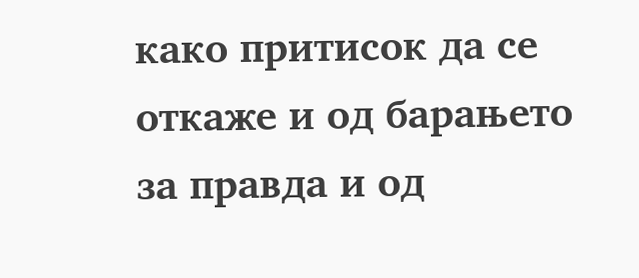како притисок да се откаже и од барањето за правда и од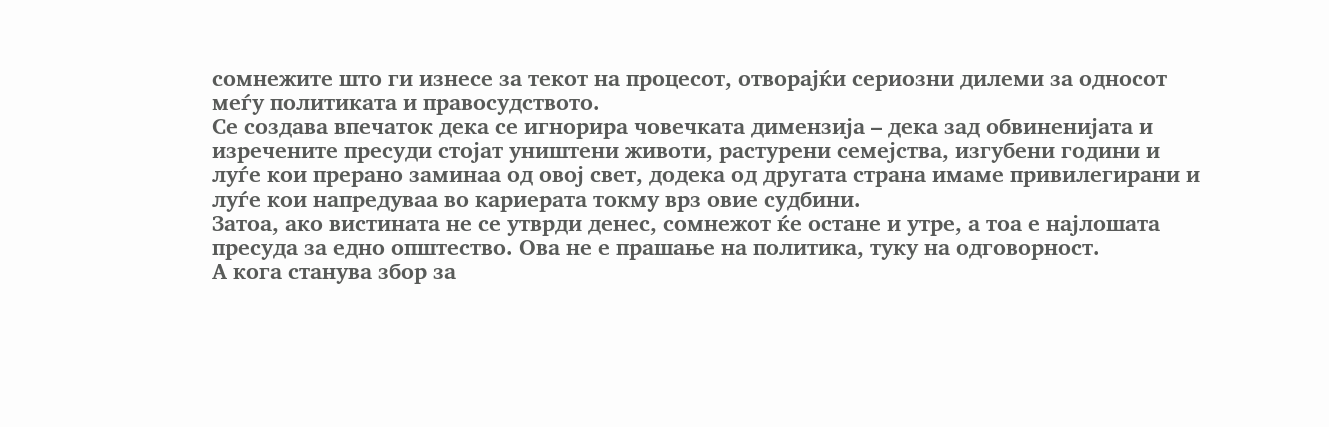сомнежите што ги изнесе за текот на процесот, отворајќи сериозни дилеми за односот меѓу политиката и правосудството.
Се создава впечаток дека се игнорира човечката димензија – дека зад обвиненијата и изречените пресуди стојат уништени животи, растурени семејства, изгубени години и луѓе кои прерано заминаа од овој свет, додека од другата страна имаме привилегирани и луѓе кои напредуваа во кариерата токму врз овие судбини.
Затоа, ако вистината не се утврди денес, сомнежот ќе остане и утре, а тоа е најлошата пресуда за едно општество. Ова не е прашање на политика, туку на одговорност.
А кога станува збор за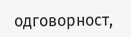одговорност,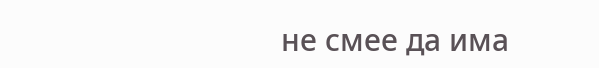не смее да има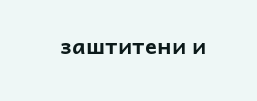заштитени и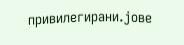привилегирани.јове